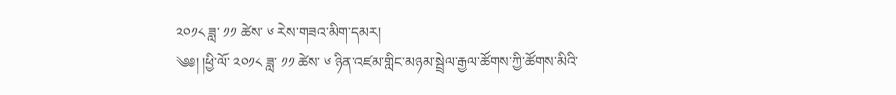༢༠༡༨ ཟླ་ ༡༡ ཚེས་ ༦ རེས་གཟའ་མིག་དམར།
༄༅། །ཕྱི་ལོ་ ༢༠༡༨ ཟླ་ ༡༡ ཚེས་ ༦ ཉིན་འཛམ་གླིང་མཉམ་སྦྲེལ་རྒྱལ་ཚོགས་ཀྱི་ཚོགས་མིའི་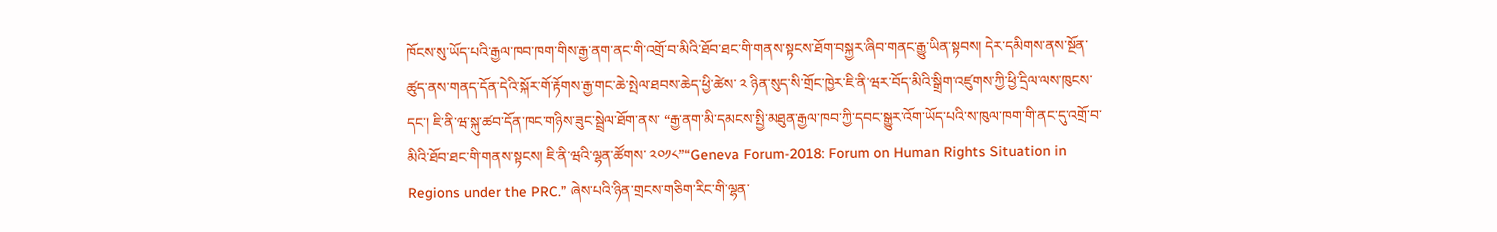ཁོངས་སུ་ཡོད་པའི་རྒྱལ་ཁབ་ཁག་གིས་རྒྱ་ནག་ནང་གི་འགྲོ་བ་མིའི་ཐོབ་ཐང་གི་གནས་སྟངས་ཐོག་བསྐྱར་ཞིབ་གནང་རྒྱུ་ཡིན་སྟབས། དེར་དམིགས་ནས་སྔོན་ཚུད་ནས་གནད་དོན་དེའི་སྐོར་གོ་རྟོགས་རྒྱ་གང་ཆེ་སྤེལ་ཐབས་ཆེད་ཕྱི་ཚེས་ ༢ ཉིན་སུད་སི་གྲོང་ཁྱེར་ཇི་ནི་ཝར་བོད་མིའི་སྒྲིག་འཛུགས་ཀྱི་ཕྱི་དྲིལ་ལས་ཁུངས་དང་། ཇི་ནི་ཝ་སྐུ་ཚབ་དོན་ཁང་གཉིས་ཟུང་སྦྲེལ་ཐོག་ནས་ “རྒྱ་ནག་མི་དམངས་སྤྱི་མཐུན་རྒྱལ་ཁབ་ཀྱི་དབང་སྒྱུར་འོག་ཡོད་པའི་ས་ཁུལ་ཁག་གི་ནང་དུ་འགྲོ་བ་མིའི་ཐོབ་ཐང་གི་གནས་སྟངས། ཇི་ནི་ཝའི་ལྷན་ཚོགས་ ༢༠༡༨”“Geneva Forum-2018: Forum on Human Rights Situation in Regions under the PRC.” ཞེས་པའི་ཉིན་གྲངས་གཅིག་རིང་གི་ལྷན་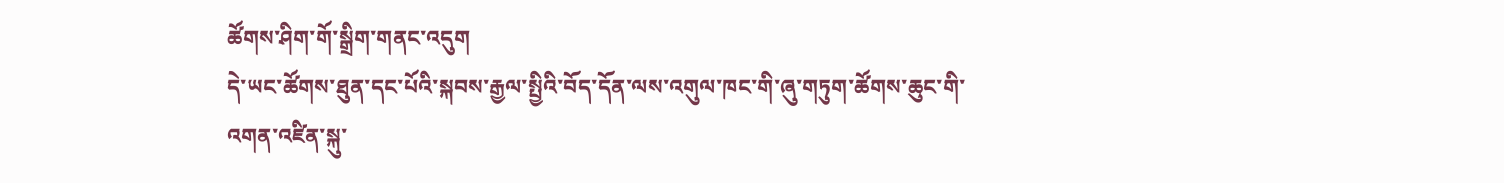ཚོགས་ཤིག་གོ་སྒྲིག་གནང་འདུག
དེ་ཡང་ཚོགས་ཐུན་དང་པོའི་སྐབས་རྒྱལ་སྤྱིའི་བོད་དོན་ལས་འགུལ་ཁང་གི་ཞུ་གཏུག་ཚོགས་ཆུང་གི་འགན་འཛིན་སྐུ་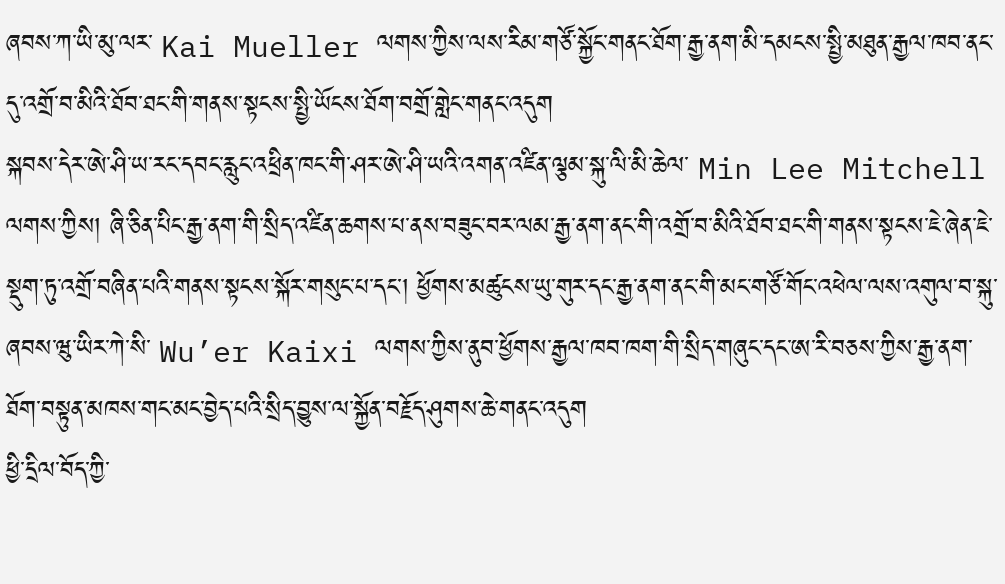ཞབས་ཀ་ཡི་མུ་ལར་ Kai Mueller ལགས་ཀྱིས་ལས་རིམ་གཙོ་སྐྱོང་གནང་ཐོག་རྒྱ་ནག་མི་དམངས་སྤྱི་མཐུན་རྒྱལ་ཁབ་ནང་དུ་འགྲོ་བ་མིའི་ཐོབ་ཐང་གི་གནས་སྟངས་སྤྱི་ཡོངས་ཐོག་བགྲོ་གླེང་གནང་འདུག
སྐབས་དེར་ཨེ་ཤི་ཡ་རང་དབང་རླུང་འཕྲིན་ཁང་གི་ཤར་ཨེ་ཤི་ཡའི་འགན་འཛིན་ལྕམ་སྐུ་ལི་མི་ཆེལ་ Min Lee Mitchell ལགས་ཀྱིས། ཞི་ཅིན་པིང་རྒྱ་ནག་གི་སྲིད་འཛིན་ཆགས་པ་ནས་བཟུང་བར་ལམ་རྒྱ་ནག་ནང་གི་འགྲོ་བ་མིའི་ཐོབ་ཐང་གི་གནས་སྟངས་ཇེ་ཞེན་ཇེ་སྡུག་ཏུ་འགྲོ་བཞིན་པའི་གནས་སྟངས་སྐོར་གསུང་པ་དང་། ཕྱོགས་མཚུངས་ཡུ་གུར་དང་རྒྱ་ནག་ནང་གི་མང་གཙོ་གོང་འཕེལ་ལས་འགུལ་བ་སྐུ་ཞབས་ཝུ་ཡིར་ཀེ་སི་ Wu’er Kaixi ལགས་ཀྱིས་ནུབ་ཕྱོགས་རྒྱལ་ཁབ་ཁག་གི་སྲིད་གཞུང་དང་ཨ་རི་བཅས་ཀྱིས་རྒྱ་ནག་ཐོག་བསྟུན་མཁས་གང་མང་བྱེད་པའི་སྲིད་བྱུས་ལ་སྐྱོན་བརྗོད་ཤུགས་ཆེ་གནང་འདུག
ཕྱི་དྲིལ་བོད་ཀྱི་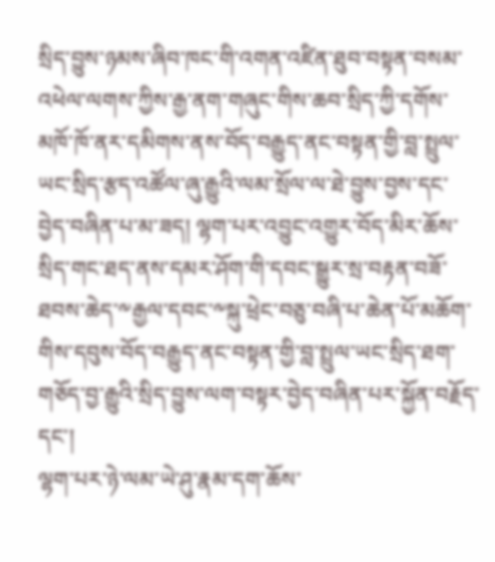སྲིད་བྱུས་ཉམས་ཞིབ་ཁང་གི་འགན་འཛིན་ཐུབ་བསྟན་བསམ་འཕེལ་ལགས་ཀྱིས་རྒྱ་ནག་གཞུང་གིས་ཆབ་སྲིད་ཀྱི་དགོས་མཁོ་ཁོ་ནར་དམིགས་ནས་བོད་བརྒྱུད་ནང་བསྟན་གྱི་བླ་སྤྲུལ་ཡང་སྲིད་རྩད་འཚོལ་ཞུ་རྒྱུའི་ལམ་སྲོལ་ལ་ཐེ་བྱུས་བྱས་དང་བྱེད་བཞིན་པ་མ་ཟད། ལྷག་པར་འབྱུང་འགྱུར་བོད་མིར་ཆོས་སྲིད་གང་ཐད་ནས་དམར་ཤོག་གི་དབང་སྒྱུར་སྲ་བརྟན་བཟོ་ཐབས་ཆེད་༸རྒྱལ་དབང་༸སྐུ་ཕྲེང་བཅུ་བཞི་པ་ཆེན་པོ་མཆོག་གིས་དབུས་བོད་བརྒྱུད་ནང་བསྟན་གྱི་བླ་སྤྲུལ་ཡང་སྲིད་ཐག་གཅོད་བྱ་རྒྱུའི་སྲིད་བྱུས་ལག་བསྟར་བྱེད་བཞིན་པར་སྐྱོན་བརྗོད་དང་།
ལྷག་པར་ཉེ་ལམ་ཡེ་ཤུ་རྣམ་དག་ཆོས་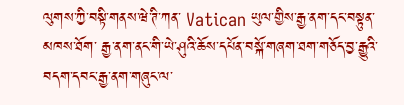ལུགས་ཀྱི་བསྟི་གནས་ཝེ་ཊི་ཀན་ Vatican ཡུལ་གྱིས་རྒྱ་ནག་དང་བསྟུན་མཁས་ཐོག་ རྒྱ་ནག་ནང་གི་ཡེ་ཤུའི་ཆོས་དཔོན་བསྐོ་གཞག་ཐག་གཅོད་བྱ་རྒྱུའི་བདག་དབང་རྒྱ་ནག་གཞུང་ལ་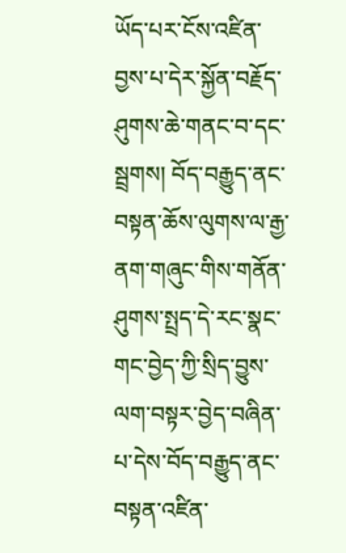ཡོད་པར་ངོས་འཛིན་བྱས་པ་དེར་སྐྱོན་བརྗོད་ཤུགས་ཆེ་གནང་བ་དང་སྦྲགས། བོད་བརྒྱུད་ནང་བསྟན་ཆོས་ལུགས་ལ་རྒྱ་ནག་གཞུང་གིས་གནོན་ཤུགས་སྤྲད་དེ་རང་སྣང་གང་བྱེད་ཀྱི་སྲིད་བྱུས་ལག་བསྟར་བྱེད་བཞིན་པ་དེས་བོད་བརྒྱུད་ནང་བསྟན་འཛིན་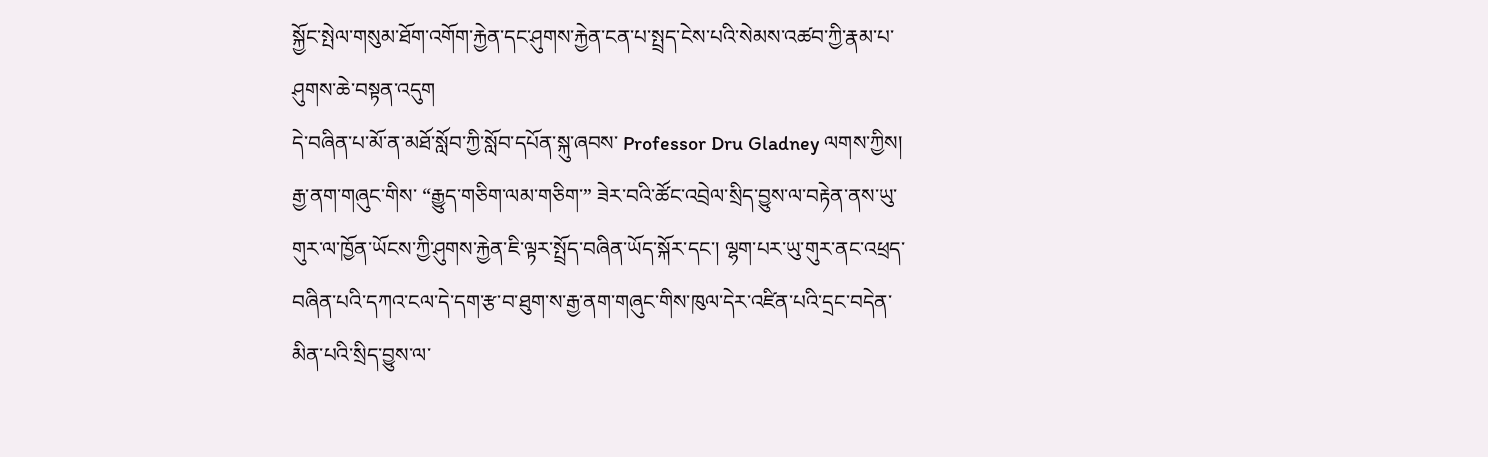སྐྱོང་སྤེལ་གསུམ་ཐོག་འགོག་རྐྱེན་དང་ཤུགས་རྐྱེན་ངན་པ་སྤྲད་ངེས་པའི་སེམས་འཚབ་ཀྱི་རྣམ་པ་ཤུགས་ཆེ་བསྟན་འདུག
དེ་བཞིན་པ་མོ་ན་མཐོ་སློབ་ཀྱི་སློབ་དཔོན་སྐུ་ཞབས་ Professor Dru Gladney ལགས་ཀྱིས། རྒྱ་ནག་གཞུང་གིས་ “རྒྱུད་གཅིག་ལམ་གཅིག་” ཟེར་བའི་ཚོང་འབྲེལ་སྲིད་བྱུས་ལ་བརྟེན་ནས་ཡུ་གུར་ལ་ཁྱོན་ཡོངས་ཀྱི་ཤུགས་རྐྱེན་ཇི་ལྟར་སྤྲོད་བཞིན་ཡོད་སྐོར་དང་། ལྷག་པར་ཡུ་གུར་ནང་འཕྲད་བཞིན་པའི་དཀའ་ངལ་དེ་དག་རྩ་བ་ཐུག་ས་རྒྱ་ནག་གཞུང་གིས་ཁུལ་དེར་འཛིན་པའི་དྲང་བདེན་མིན་པའི་སྲིད་བྱུས་ལ་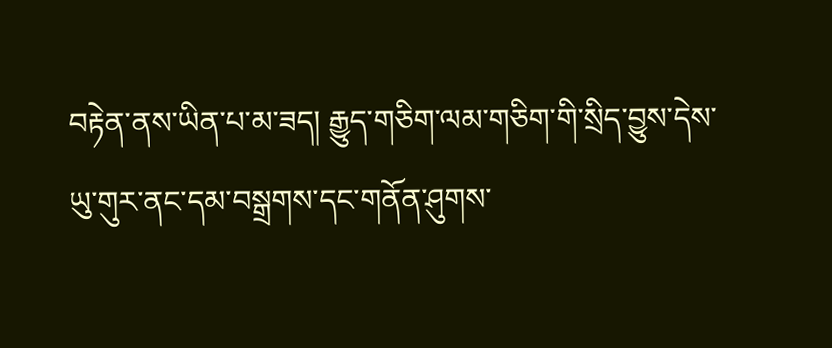བརྟེན་ནས་ཡིན་པ་མ་ཟད། རྒྱུད་གཅིག་ལམ་གཅིག་གི་སྲིད་བྱུས་དེས་ཡུ་གུར་ནང་དམ་བསྒྲགས་དང་གནོན་ཤུགས་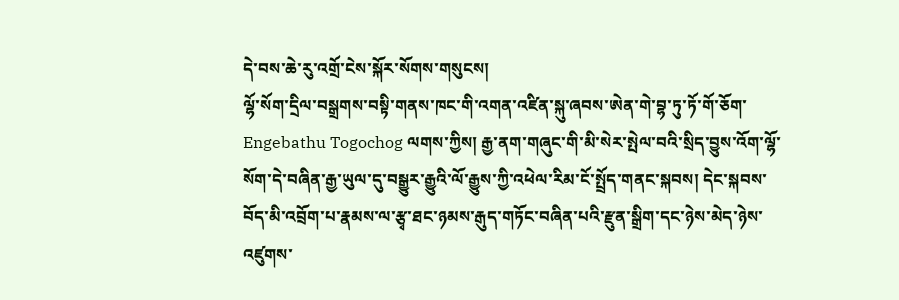དེ་བས་ཆེ་རུ་འགྲོ་ངེས་སྐོར་སོགས་གསུངས།
ལྷོ་སོག་དྲིལ་བསྒྲགས་བསྟི་གནས་ཁང་གི་འགན་འཛིན་སྐུ་ཞབས་ཨེན་གེ་བྷ་ཏུ་ཏོ་གོ་ཅོག་ Engebathu Togochog ལགས་ཀྱིས། རྒྱ་ནག་གཞུང་གི་མི་སེར་སྤེལ་བའི་སྲིད་བྱུས་འོག་ལྷོ་སོག་དེ་བཞིན་རྒྱ་ཡུལ་དུ་བསྒྱུར་རྒྱུའི་ལོ་རྒྱུས་ཀྱི་འཕེལ་རིམ་ངོ་སྤྲོད་གནང་སྐབས། དེང་སྐབས་བོད་མི་འབྲོག་པ་རྣམས་ལ་རྩྭ་ཐང་ཉམས་རྒུད་གཏོང་བཞིན་པའི་རྫུན་སྒྲིག་དང་ཉེས་མེད་ཉེས་འཛུགས་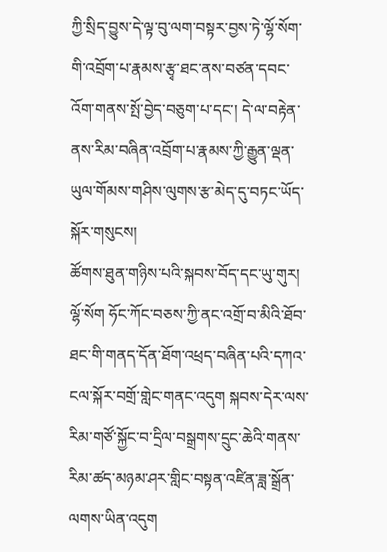ཀྱི་སྲིད་བྱུས་དེ་ལྟ་བུ་ལག་བསྟར་བྱས་ཏེ་ལྷོ་སོག་གི་འབྲོག་པ་རྣམས་རྩྭ་ཐང་ནས་བཙན་དབང་འོག་གནས་སྤོ་བྱེད་བཅུག་པ་དང་། དེ་ལ་བརྟེན་ནས་རིམ་བཞིན་འབྲོག་པ་རྣམས་ཀྱི་རྒྱུན་ལྡན་ཡུལ་གོམས་གཤིས་ལུགས་རྩ་མེད་དུ་བཏང་ཡོད་སྐོར་གསུངས།
ཚོགས་ཐུན་གཉིས་པའི་སྐབས་བོད་དང་ཡུ་གུར། ལྷོ་སོག ཧོང་ཀོང་བཅས་ཀྱི་ནང་འགྲོ་བ་མིའི་ཐོབ་ཐང་གི་གནད་དོན་ཐོག་འཕྲད་བཞིན་པའི་དཀའ་ངལ་སྐོར་བགྲོ་གླེང་གནང་འདུག སྐབས་དེར་ལས་རིམ་གཙོ་སྐྱོང་བ་དྲིལ་བསྒྲགས་དྲུང་ཆེའི་གནས་རིམ་ཚད་མཉམ་ཤར་གླིང་བསྟན་འཛིན་ཟླ་སྒྲོན་ལགས་ཡིན་འདུག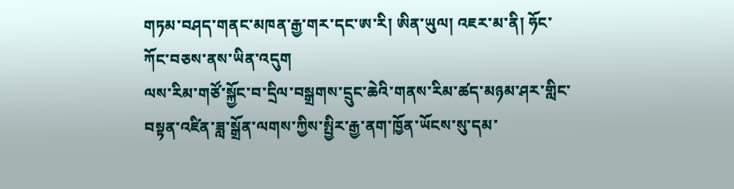གཏམ་བཤད་གནང་མཁན་རྒྱ་གར་དང་ཨ་རི། ཨིན་ཡུལ། འཇར་མ་ནི། ཧོང་ཀོང་བཅས་ནས་ཡིན་འདུག
ལས་རིམ་གཙོ་སྐྱོང་བ་དྲིལ་བསྒྲགས་དྲུང་ཆེའི་གནས་རིམ་ཚད་མཉམ་ཤར་གླིང་བསྟན་འཛིན་ཟླ་སྒྲོན་ལགས་ཀྱིས་སྤྱིར་རྒྱ་ནག་ཁྱོན་ཡོངས་སུ་དམ་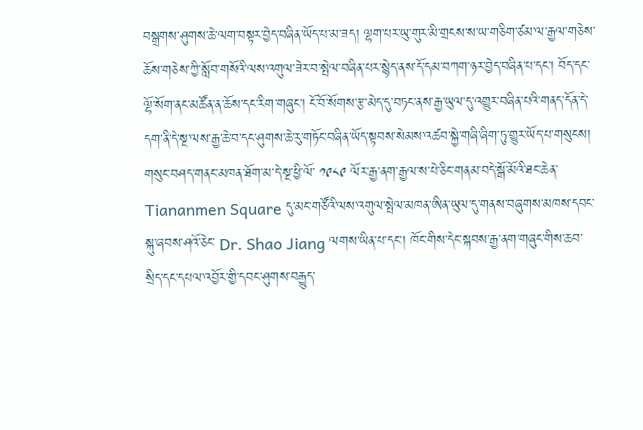བསྒྲགས་ཤུགས་ཆེ་ལག་བསྟར་བྱེད་བཞིན་ཡོད་པ་མ་ཟད། ལྷག་པར་ཡུ་གུར་མི་གྲངས་ས་ཡ་གཅིག་ཙམ་ལ་རྒྱལ་གཅེས་ཆོས་གཅེས་ཀྱི་སློབ་གསོའི་ལས་འགུལ་ཟེར་བ་སྤེལ་བཞིན་པར་སྙེད་ནས་དོ་དམ་བཀག་ཉར་བྱེད་བཞིན་པ་དང་། བོད་དང་ལྷོ་སོག་ནང་མཚོན་ན་ཆོས་དང་རིག་གཞུང་། ངོ་བོ་སོགས་རྩ་མེད་དུ་བཏང་ནས་རྒྱ་ཡུལ་དུ་འགྱུར་བཞིན་པའི་གནད་དོན་དེ་དག་ནི་དེ་སྔ་ལས་རྒྱ་ཆེ་བ་དང་ཤུགས་ཆེ་རུ་གཏོང་བཞིན་ཡོད་སྟབས་སེམས་འཚབ་སྐྱེ་གཞི་ཞིག་ཏུ་གྱུར་ཡོད་པ་གསུངས།
གསུང་བཤད་གནང་མཁན་ཐོག་མ་དེ་སྔ་ཕྱི་ལོ་ ༡༩༨༩ ལོར་རྒྱ་ནག་རྒྱལ་ས་པེ་ཅིང་གནམ་བདེ་སྒོ་མོའི་ཐང་ཆེན་Tiananmen Square དུ་མང་གཙོའི་ལས་འགུལ་སྤེལ་མཁན་ཨིན་ཡུལ་དུ་གནས་བཞུགས་མཁས་དབང་སྐུ་ཞབས་ཤའོ་ཅེང་ Dr. Shao Jiang ལགས་ཡིན་པ་དང་། ཁོང་གིས་དེང་སྐབས་རྒྱ་ནག་གཞུང་གིས་ཆབ་སྲིད་དང་དཔལ་འབྱོར་གྱི་དབང་ཤུགས་བརྒྱུད་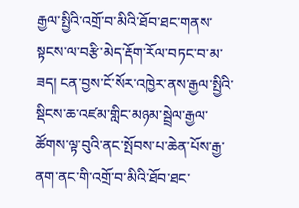རྒྱལ་སྤྱིའི་འགྲོ་བ་མིའི་ཐོབ་ཐང་གནས་སྟངས་ལ་བརྩི་མེད་རྡོག་རོལ་བཏང་བ་མ་ཟད། ངན་བྱས་ངོ་སོར་འཁྱེར་ནས་རྒྱལ་སྤྱིའི་སྡིངས་ཆ་འཛམ་གླིང་མཉམ་སྦྲེལ་རྒྱལ་ཚོགས་ལྟ་བུའི་ནང་སྤོབས་པ་ཆེན་པོས་རྒྱ་ནག་ནང་གི་འགྲོ་བ་མིའི་ཐོབ་ཐང་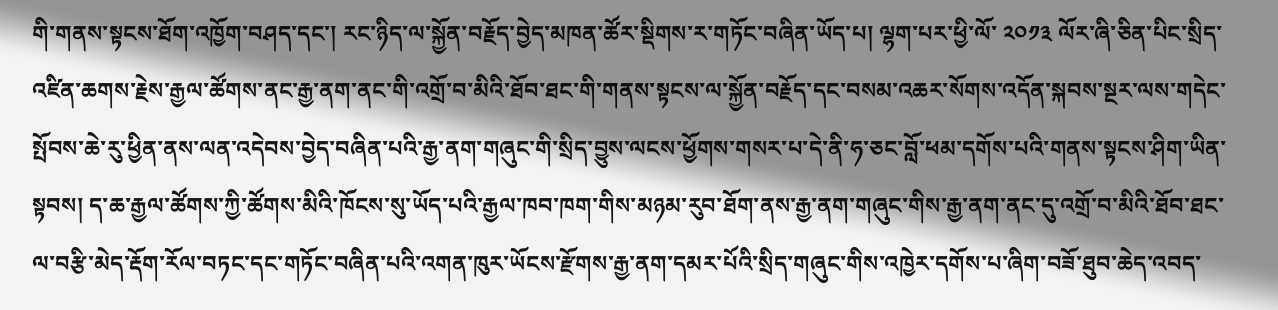གི་གནས་སྟངས་ཐོག་འཁྱོག་བཤད་དང་། རང་ཉིད་ལ་སྐྱོན་བརྗོད་བྱེད་མཁན་ཚོར་སྡིགས་ར་གཏོང་བཞིན་ཡོད་པ། ལྷག་པར་ཕྱི་ལོ་ ༢༠༡༣ ལོར་ཞི་ཅིན་པིང་སྲིད་འཛིན་ཆགས་རྗེས་རྒྱལ་ཚོགས་ནང་རྒྱ་ནག་ནང་གི་འགྲོ་བ་མིའི་ཐོབ་ཐང་གི་གནས་སྟངས་ལ་སྐྱོན་བརྗོད་དང་བསམ་འཆར་སོགས་འདོན་སྐབས་སྔར་ལས་གདེང་སྤོབས་ཆེ་རུ་ཕྱིན་ནས་ལན་འདེབས་བྱེད་བཞིན་པའི་རྒྱ་ནག་གཞུང་གི་སྲིད་བྱུས་ལངས་ཕྱོགས་གསར་པ་དེ་ནི་ཧ་ཅང་བློ་ཕམ་དགོས་པའི་གནས་སྟངས་ཤིག་ཡིན་སྟབས། ད་ཆ་རྒྱལ་ཚོགས་ཀྱི་ཚོགས་མིའི་ཁོངས་སུ་ཡོད་པའི་རྒྱལ་ཁབ་ཁག་གིས་མཉམ་རུབ་ཐོག་ནས་རྒྱ་ནག་གཞུང་གིས་རྒྱ་ནག་ནང་དུ་འགྲོ་བ་མིའི་ཐོབ་ཐང་ལ་བརྩི་མེད་རྡོག་རོལ་བཏང་དང་གཏོང་བཞིན་པའི་འགན་ཁུར་ཡོངས་རྫོགས་རྒྱ་ནག་དམར་པོའི་སྲིད་གཞུང་གིས་འཁྱེར་དགོས་པ་ཞིག་བཟོ་ཐུབ་ཆེད་འབད་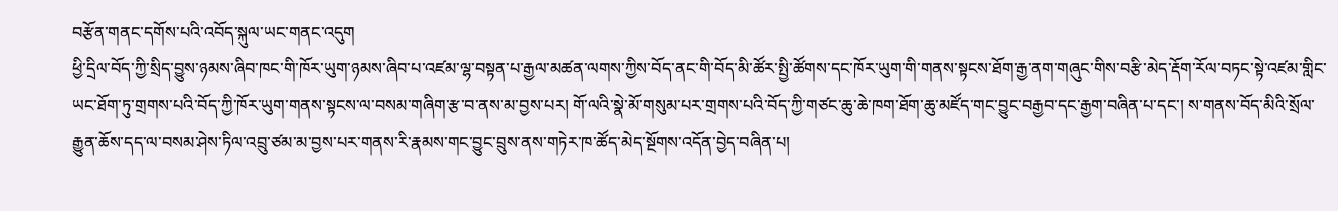བརྩོན་གནང་དགོས་པའི་འབོད་སྐུལ་ཡང་གནང་འདུག
ཕྱི་དྲིལ་བོད་ཀྱི་སྲིད་བྱུས་ཉམས་ཞིབ་ཁང་གི་ཁོར་ཡུག་ཉམས་ཞིབ་པ་འཛམ་ལྷ་བསྟན་པ་རྒྱལ་མཚན་ལགས་ཀྱིས་བོད་ནང་གི་བོད་མི་ཚོར་སྤྱི་ཚོགས་དང་ཁོར་ཡུག་གི་གནས་སྟངས་ཐོག་རྒྱ་ནག་གཞུང་གིས་བརྩི་མེད་རྡོག་རོལ་བཏང་སྟེ་འཛམ་གླིང་ཡང་ཐོག་ཏུ་གྲགས་པའི་བོད་ཀྱི་ཁོར་ཡུག་གནས་སྟངས་ལ་བསམ་གཞིག་རྩ་བ་ནས་མ་བྱས་པར། གོ་ལའི་སྣེ་མོ་གསུམ་པར་གྲགས་པའི་བོད་ཀྱི་གཙང་ཆུ་ཆེ་ཁག་ཐོག་ཆུ་མཛོད་གང་བྱུང་བརྒྱབ་དང་རྒྱག་བཞིན་པ་དང་། ས་གནས་བོད་མིའི་སྲོལ་རྒྱུན་ཆོས་དད་ལ་བསམ་ཤེས་ཏིལ་འབྲུ་ཙམ་མ་བྱས་པར་གནས་རི་རྣམས་གང་བྱུང་བྲུས་ནས་གཏེར་ཁ་ཚོད་མེད་སྔོགས་འདོན་བྱེད་བཞིན་པ།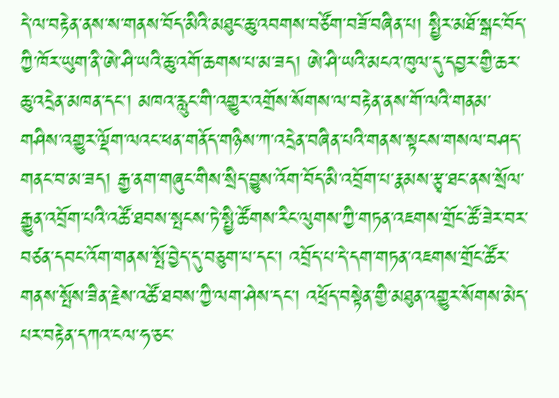དེ་ལ་བརྟེན་ནས་ས་གནས་བོད་མིའི་མཐུང་ཆུ་འབགས་བཙོག་བཟོ་བཞིན་པ། སྤྱིར་མཐོ་སྒང་བོད་ཀྱི་ཁོར་ཡུག་ནི་ཨེ་ཤི་ཡའི་ཆུ་འགོ་ཆགས་པ་མ་ཟད། ཨེ་ཤི་ཡའི་མངའ་ཁུལ་དུ་དབྱར་གྱི་ཆར་ཆུ་འདྲེན་མཁན་དང་། མཁའ་རླུང་གི་འགྱུར་འགྲོས་སོགས་ལ་བརྟེན་ནས་གོ་ལའི་གནམ་གཤིས་འགྱུར་ལྡོག་ལའང་ཕན་གནོད་གཉིས་ཀ་འདྲེན་བཞིན་པའི་གནས་སྟངས་གསལ་བཤད་གནང་བ་མ་ཟད། རྒྱ་ནག་གཞུང་གིས་སྲིད་བྱུས་འོག་བོད་མི་འབྲོག་པ་རྣམས་རྩྭ་ཐང་ནས་སྲོལ་རྒྱུན་འབྲོག་པའི་འཚོ་ཐབས་སྤངས་ཏེ་སྤྱི་ཚོགས་རིང་ལུགས་ཀྱི་གཏན་འཇགས་གྲོང་ཚོ་ཟེར་བར་བཙན་དབང་འོག་གནས་སྤོ་བྱེད་དུ་བཅུག་པ་དང་། འབྲོད་པ་དེ་དག་གཏན་འཇགས་གྲོང་ཚོར་གནས་སྤོས་ཟིན་རྗེས་འཚོ་ཐབས་ཀྱི་ལག་ཤེས་དང་། འཕྲོད་བསྟེན་གྱི་མཐུན་འགྱུར་སོགས་མེད་པར་བརྟེན་དཀའ་ངལ་ཧ་ཅང་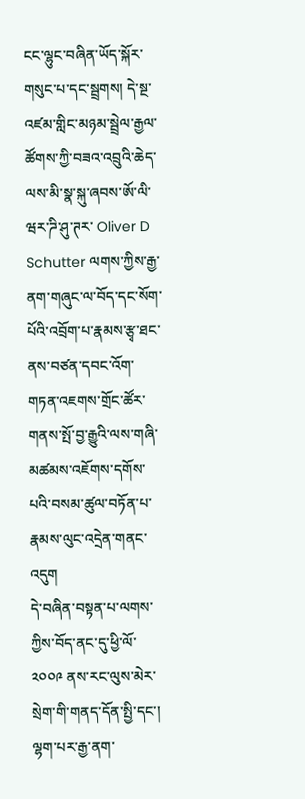ངང་ལྷུང་བཞིན་ཡོད་སྐོར་གསུང་པ་དང་སྦྲགས། དེ་སྔ་འཛམ་གླིང་མཉམ་སྦྲེལ་རྒྱལ་ཚོགས་ཀྱི་བཟའ་འབྲུའི་ཆེད་ལས་མི་སྣ་སྐུ་ཞབས་ཨོ་ལི་ཝར་ཌི་ཤུ་ཊར་ Oliver D Schutter ལགས་ཀྱིས་རྒྱ་ནག་གཞུང་ལ་བོད་དང་སོག་པོའི་འབྲོག་པ་རྣམས་རྩྭ་ཐང་ནས་བཙན་དབང་འོག་གཏན་འཇགས་གྲོང་ཚོར་གནས་སྤོ་བྱ་རྒྱུའི་ལས་གཞི་མཚམས་འཇོགས་དགོས་པའི་བསམ་ཚུལ་བཏོན་པ་རྣམས་ལུང་འདྲེན་གནང་འདུག
དེ་བཞིན་བསྟན་པ་ལགས་ཀྱིས་བོད་ནང་དུ་ཕྱི་ལོ་ ༢༠༠༩ ནས་རང་ལུས་མེར་སྲེག་གི་གནད་དོན་སྤྱི་དང་། ལྷག་པར་རྒྱ་ནག་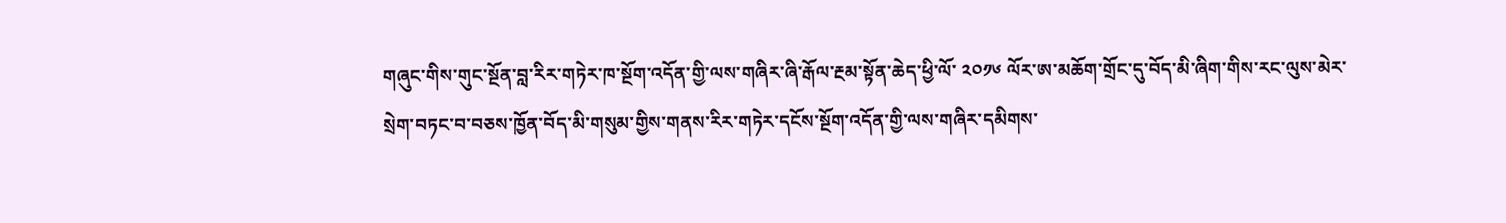གཞུང་གིས་གུང་སྔོན་བླ་རིར་གཏེར་ཁ་སྔོག་འདོན་གྱི་ལས་གཞིར་ཞི་རྒོལ་རྔམ་སྟོན་ཆེད་ཕྱི་ལོ་ ༢༠༡༦ ལོར་ཨ་མཆོག་གྲོང་དུ་བོད་མི་ཞིག་གིས་རང་ལུས་མེར་སྲེག་བཏང་བ་བཅས་ཁྱོན་བོད་མི་གསུམ་གྱིས་གནས་རིར་གཏེར་དངོས་སྔོག་འདོན་གྱི་ལས་གཞིར་དམིགས་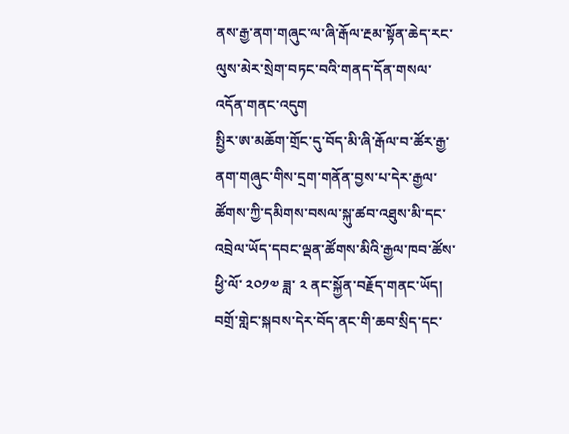ནས་རྒྱ་ནག་གཞུང་ལ་ཞི་རྒོལ་རྔམ་སྟོན་ཆེད་རང་ལུས་མེར་སྲེག་བཏང་བའི་གནད་དོན་གསལ་འདོན་གནང་འདུག
སྤྱིར་ཨ་མཆོག་གྲོང་དུ་བོད་མི་ཞི་རྒོལ་བ་ཚོར་རྒྱ་ནག་གཞུང་གིས་དྲག་གནོན་བྱས་པ་དེར་རྒྱལ་ཚོགས་ཀྱི་དམིགས་བསལ་སྐུ་ཚབ་འཐུས་མི་དང་འབྲེལ་ཡོད་དབང་ལྡན་ཚོགས་མིའི་རྒྱལ་ཁབ་ཚོས་ཕྱི་ལོ་ ༢༠༡༧ ཟླ་ ༢ ནང་སྐྱོན་བརྗོད་གནང་ཡོད། བགྲོ་གླེང་སྐབས་དེར་བོད་ནང་གི་ཆབ་སྲིད་དང་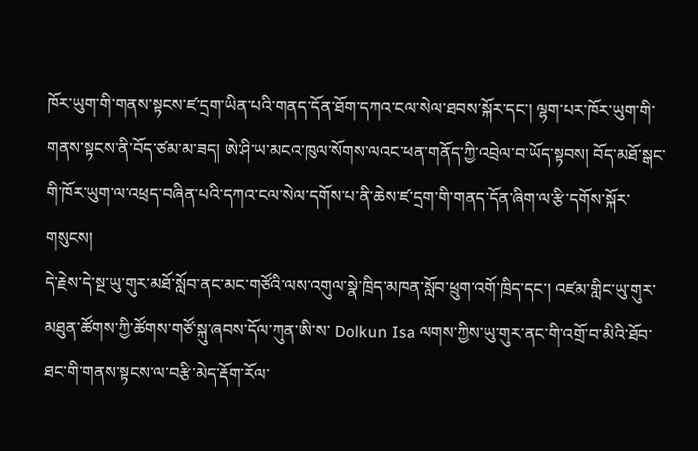ཁོར་ཡུག་གི་གནས་སྟངས་ཛ་དྲག་ཡིན་པའི་གནད་དོན་ཐོག་དཀའ་ངལ་སེལ་ཐབས་སྐོར་དང་། ལྷག་པར་ཁོར་ཡུག་གི་གནས་སྟངས་ནི་བོད་ཙམ་མ་ཟད། ཨེ་ཤི་ཡ་མངའ་ཁུལ་སོགས་ལའང་ཕན་གནོད་ཀྱི་འབྲེལ་བ་ཡོད་སྟབས། བོད་མཐོ་སྒང་གི་ཁོར་ཡུག་ལ་འཕྲད་བཞིན་པའི་དཀའ་ངལ་སེལ་དགོས་པ་ནི་ཆེས་ཛ་དྲག་གི་གནད་དོན་ཞིག་ལ་རྩི་དགོས་སྐོར་གསུངས།
དེ་རྗེས་དེ་སྔ་ཡུ་གུར་མཐོ་སློབ་ནང་མང་གཙོའི་ལས་འགུལ་སྣེ་ཁྲིད་མཁན་སློབ་ཕྲུག་འགོ་ཁྲིད་དང་། འཛམ་གླིང་ཡུ་གུར་མཐུན་ཚོགས་ཀྱི་ཚོགས་གཙོ་སྐུ་ཞབས་དོལ་ཀུན་ཨི་ས་ Dolkun Isa ལགས་ཀྱིས་ཡུ་གུར་ནང་གི་འགྲོ་བ་མིའི་ཐོབ་ཐང་གི་གནས་སྟངས་ལ་བརྩི་མེད་རྡོག་རོལ་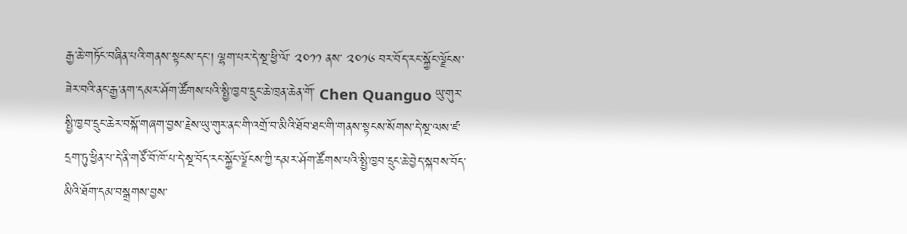རྒྱ་ཆེ་གཏོང་བཞིན་པའི་གནས་སྟངས་དང་། ལྷག་པར་དེ་སྔ་ཕྱི་ལོ་ ༢༠༡༡ ནས་ ༢༠༡༦ བར་བོད་རང་སྐྱོང་ལྗོངས་ཟེར་བའི་ནང་རྒྱ་ནག་དམར་ཤོག་ཚོགས་པའི་སྤྱི་ཁྱབ་དྲུང་ཆེ་ཁྲན་ཆེན་གོ་ Chen Quanguo ཡུ་གུར་སྤྱི་ཁྱབ་དྲུང་ཆེར་བསྐོ་གཞག་བྱས་རྗེས་ཡུ་གུར་ནང་གི་འགྲོ་བ་མིའི་ཐོབ་ཐང་གི་གནས་སྟངས་སོགས་དེ་སྔ་ལས་ཛ་དྲག་ཏུ་ཕྱིན་པ་དེ་ནི་གཙོ་བོ་ཁོ་པ་དེ་སྔ་བོད་རང་སྐྱོང་ལྗོངས་ཀྱི་དམར་ཤོག་ཚོགས་པའི་སྤྱི་ཁྱབ་དྲུང་ཆེ་བྱེད་སྐབས་བོད་མིའི་ཐོག་དམ་བསྒྲགས་བྱས་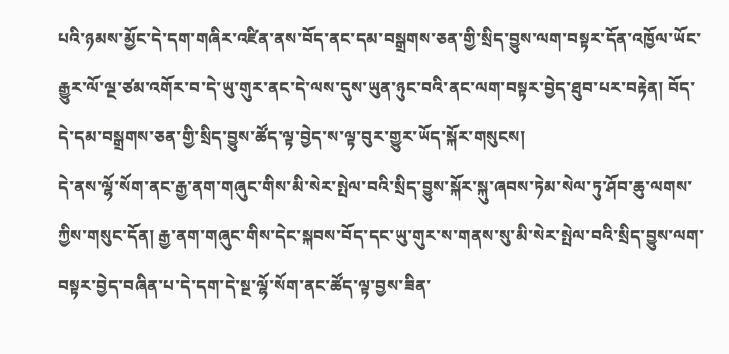པའི་ཉམས་མྱོང་དེ་དག་གཞིར་འཛིན་ནས་བོད་ནང་དམ་བསྒྲགས་ཅན་གྱི་སྲིད་བྱུས་ལག་བསྟར་དོན་འཁྱོལ་ཡོང་རྒྱུར་ལོ་ལྔ་ཙམ་འགོར་བ་དེ་ཡུ་གུར་ནང་དེ་ལས་དུས་ཡུན་ཉུང་བའི་ནང་ལག་བསྟར་བྱེད་ཐུབ་པར་བརྟེན། བོད་དེ་དམ་བསྒྲགས་ཅན་གྱི་སྲིད་བྱུས་ཚོད་ལྟ་བྱེད་ས་ལྟ་བུར་གྱུར་ཡོད་སྐོར་གསུངས།
དེ་ནས་ལྷོ་སོག་ནང་རྒྱ་ནག་གཞུང་གིས་མི་སེར་སྤེལ་བའི་སྲིད་བྱུས་སྐོར་སྐུ་ཞབས་ཏེམ་སེལ་ཏུ་ཤོབ་ཆུ་ལགས་ཀྱིས་གསུང་དོན། རྒྱ་ནག་གཞུང་གིས་དེང་སྐབས་བོད་དང་ཡུ་གུར་ས་གནས་སུ་མི་སེར་སྤེལ་བའི་སྲིད་བྱུས་ལག་བསྟར་བྱེད་བཞིན་པ་དེ་དག་དེ་སྔ་ལྷོ་སོག་ནང་ཚོད་ལྟ་བྱས་ཟིན་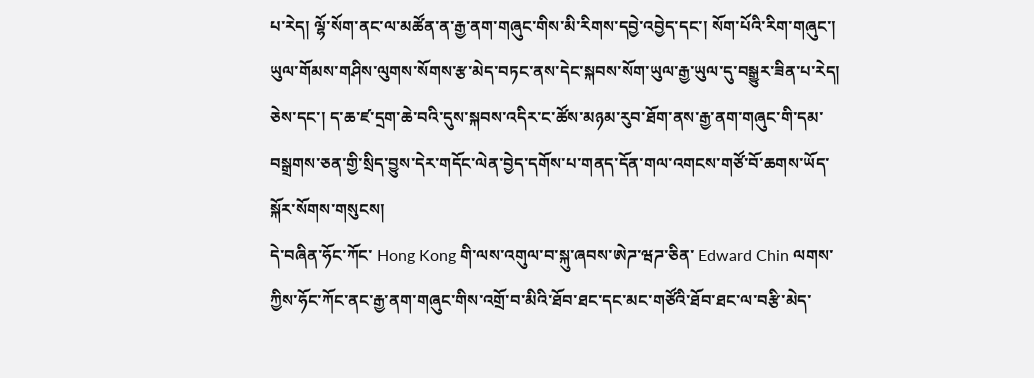པ་རེད། ལྷོ་སོག་ནང་ལ་མཚོན་ན་རྒྱ་ནག་གཞུང་གིས་མི་རིགས་དབྱེ་འབྱེད་དང་། སོག་པོའི་རིག་གཞུང་། ཡུལ་གོམས་གཤིས་ལུགས་སོགས་རྩ་མེད་བཏང་ནས་དེང་སྐབས་སོག་ཡུལ་རྒྱ་ཡུལ་དུ་བསྒྱུར་ཟིན་པ་རེད། ཅེས་དང་། ད་ཆ་ཛ་དྲག་ཆེ་བའི་དུས་སྐབས་འདིར་ང་ཚོས་མཉམ་རུབ་ཐོག་ནས་རྒྱ་ནག་གཞུང་གི་དམ་བསྒྲགས་ཅན་གྱི་སྲིད་བྱུས་དེར་གདོང་ལེན་བྱེད་དགོས་པ་གནད་དོན་གལ་འགངས་གཙོ་བོ་ཆགས་ཡོད་སྐོར་སོགས་གསུངས།
དེ་བཞིན་ཧོང་ཀོང་ Hong Kong གི་ལས་འགུལ་བ་སྐུ་ཞབས་ཨེཌ་ཝཌ་ཅིན་ Edward Chin ལགས་ཀྱིས་ཧོང་ཀོང་ནང་རྒྱ་ནག་གཞུང་གིས་འགྲོ་བ་མིའི་ཐོབ་ཐང་དང་མང་གཙོའི་ཐོབ་ཐང་ལ་བརྩི་མེད་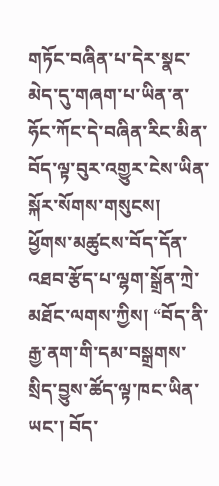གཏོང་བཞིན་པ་དེར་སྣང་མེད་དུ་གཞག་པ་ཡིན་ན་ཧོང་ཀོང་དེ་བཞིན་རིང་མིན་བོད་ལྟ་བུར་འགྱུར་ངེས་ཡིན་སྐོར་སོགས་གསུངས།
ཕྱོགས་མཚུངས་བོད་དོན་འཐབ་རྩོད་པ་ལྷག་སྒྲོན་ཀྲེ་མཐོང་ལགས་ཀྱིས། “བོད་ནི་རྒྱ་ནག་གི་དམ་བསྒྲགས་སྲིད་བྱུས་ཚོད་ལྟ་ཁང་ཡིན་ཡང་། བོད་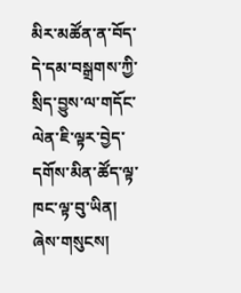མིར་མཚོན་ན་བོད་དེ་དམ་བསྒྲགས་ཀྱི་སྲིད་བྱུས་ལ་གདོང་ལེན་ཇི་ལྟར་བྱེད་དགོས་མིན་ཚོད་ལྟ་ཁང་ལྟ་བུ་ཡིན། ཞེས་གསུངས།